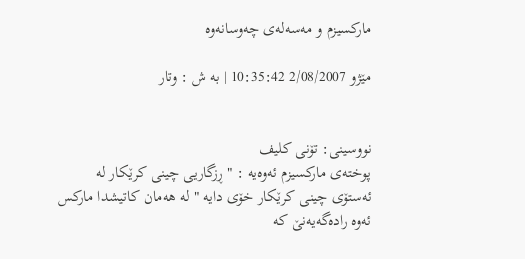مارکسیزم و مەسەلەی چەوسانەوە

مێژو 2/08/2007 10:35:42 | به ش : وتار


نووسینی: تۆنی کلیف
پوختەی مارکسیزم ئەوەیە : " ڕزگاریی چینی کرێکار لە ئەستۆی چینی کرێکار خۆی دایە " لە هەمان کاتیشدا مارکس ئەوە رادەگەیەنێ کە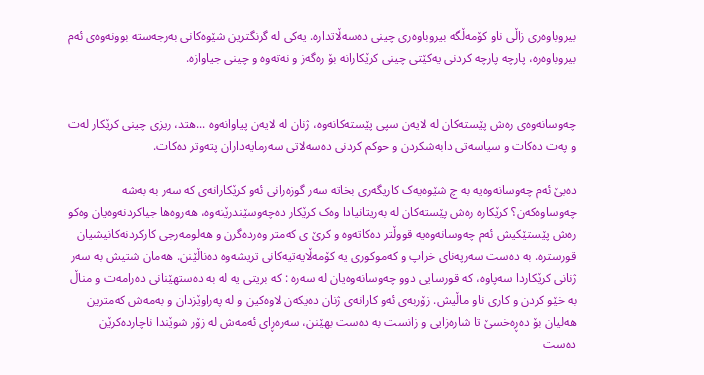بیروباوەری زاڵی ناو کۆمەڵگە بیروباوەری چینی دەسەڵاتدارە. یەکی لە گرنگترین شێوەکانی بەرجەستە بوونەوەی ئەم بیروباوەرە، پارچە پارچە کردنی یەکێتی چینی کرێکارانە بۆ رەگەز و نەتەوە و چینی جیاوازە.


چەوسانەوەی رەش پێستەکان لە لایەن سپی پێستەکانەوە، ژنان لە لایەن پیاوانەوە ...هتد، ریزی چینی کرێکار لەت و پەت دەکات و سیاسەتی دابەشکردن و حوکم کردنی دەسەلاتی سەرمایەداران پتەوتر دەکات.

دەبێ ئەم چەوسانەوەیە بە چ شێوەیەک کاریگەری بخاتە سەر گوزەرانی ئەو کرێکارانەی کە سەر بە بەشە چەوساوەکەن؟ کرێکارە رەش پێستەکان لە بەریتانیادا وەک کرێکار دەچەوسێندرێنەوە، هەروەها جیاکردنەوەیان وەکو رەش پێستێکیش ئەم چەوسانەوەیە قووڵتر دەکاتەوە و کرێ ی کەمتر وەردەگرن و هەلومەرجی کارکردنەکانیشیان قورسترە. بە دەست سەرپەنای خراپ و کەموکوری یە کۆمەڵایەتیەکانی تریشەوە دەناڵێنن. هەمان شتیش بە سەر ژنانی کرێکاردا سەپاوە، کە قورسایی دوو چەوسانەوەیان لە سەرە : کە بریتی یە لە بە دەستهێنانی دەرامەت و مناڵ بە خێو کردن و کاری ناو ماڵیش. زۆربەی ئەو کارانەی ژنان دەیکەن لاوەکین و لە پەراوێزدان و بەمەش کەمترین هەلیان بۆ دەڕەخسێ تا شارەزایی و زانست بە دەست بهێنن، سەرەڕای ئەمەش لە زۆر شوێندا ناچاردەکرێن دەست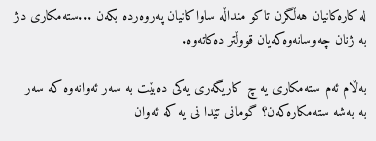لە کارەکانیان هەڵگرن تاکو منداڵە ساواکانیان پەروەردە بکەن ...ستەمکاری دژ بە ژنان چەوسانەوەکەیان قووڵتر دەکاتەوە.

بەڵام ئەم ستەمکاری یە چ کاریگەری یەکی دەبێت بە سەر ئەوانەوە کە سەر بە بەشە ستەمکارەکەن؟ گومانی تێدا نی یە کە ئەوان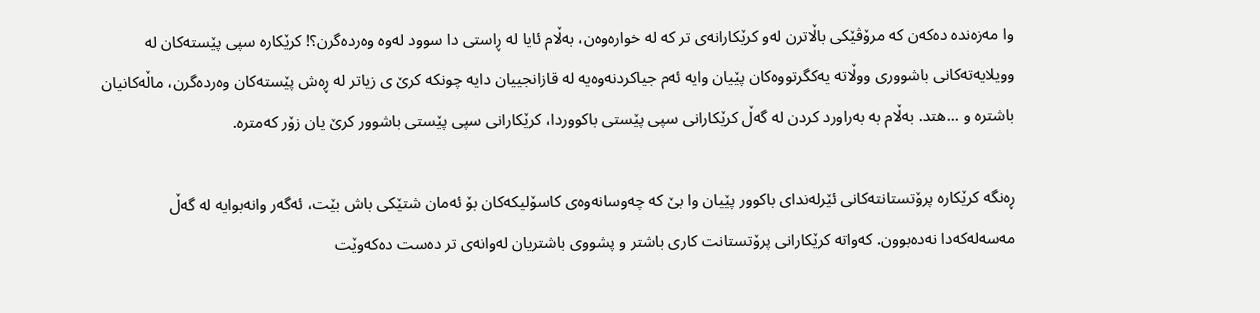وا مەزەندە دەکەن کە مرۆڤێکی باڵاترن لەو کرێکارانەی تر کە لە خوارەوەن، بەڵام ئایا لە ڕاستی دا سوود لەوە وەردەگرن؟! کرێکارە سپی پێستەکان لە وویلایەتەکانی باشووری ووڵاتە یەکگرتووەکان پێیان وایە ئەم جیاکردنەوەیە لە قازانجییان دایە چونکە کرێ ی زیاتر لە ڕەش پێستەکان وەردەگرن، ماڵەکانیان باشترە و ...هتد. بەڵام بە بەراورد کردن لە گەڵ کرێکارانی سپی پێستی باکووردا، کرێکارانی سپی پێستی باشوور کرێ یان زۆر کەمترە.

ڕەنگە کرێکارە پرۆتستانتەکانی ئێرلەندای باکوور پێیان وا بێ کە چەوسانەوەی کاسۆلیکەکان بۆ ئەمان شتێکی باش بێت، ئەگەر وانەبوایە لە گەڵ مەسەلەکەدا نەدەبوون. کەواتە کرێکارانی پرۆتستانت کاری باشتر و پشووی باشتریان لەوانەی تر دەست دەکەوێت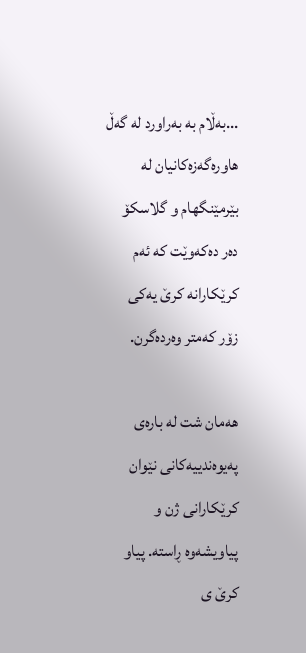...بەڵام بە بەراورد لە گەڵ هاورەگەزەکانیان لە بێرمێنگهام و گلاسکۆ دەر دەکەوێت کە ئەم کرێکارانە کرێ یەکی زۆر کەمتر وەردەگرن.

هەمان شت لە بارەی پەیوەندییەکانی نێوان کرێکارانی ژن و پیاویشەوە ڕاستە. پیاو کرێ ی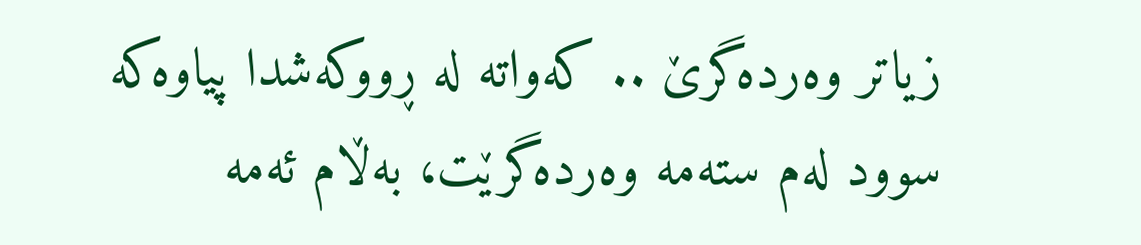زیاتر وەردەگرێ .. کەواتە لە ڕووکەشدا پیاوەکە سوود لەم ستەمە وەردەگرێت، بەڵام ئەمە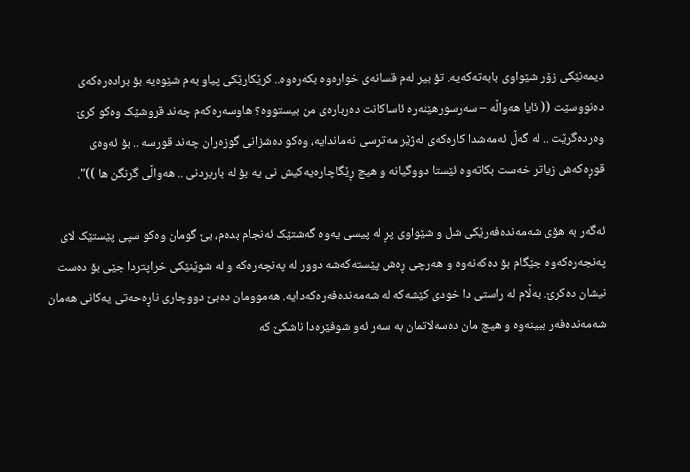دیمەنێکی زۆر شێواوی بابەتەکەیە. تۆ بیر لەم قسانەی خوارەوە بکەرەوە.. کرێکارێکی پیاو بەم شێوەیە بۆ برادەرەکەی دەنووسێت (( ئایا هەواڵە – سەرسورهێنەرە ئاساکانت دەربارەی من بیستووە؟ هاوسەرەکەم چەند قروشێک وەکو کرێ وەردەگرێت .. لە گەڵ ئەمەشدا کارەکەی لەژێر مەترسی نەماندایە، وەکو دەشزانی گوزەران چەند قورسە .. بۆ ئەوەی قوڕەکەش زیاتر خەست بکاتەوە ئێستا دووگیانە و هیچ ڕێگاچارەیەکیش نی یە بۆ لە باربردنی .. هەواڵی گرنگن ها ))".

ئەگەر بە هۆی شەمەندەفەرێکی شل و شێواوی پڕ لە پیسی یەوە گەشتێک ئەنجام بدەم، بێ گومان وەکو سپی پێستێک لای پەنجەرەکەوە جێگام بۆ دەکەنەوە و هەرچی ڕەش پێستەکەشە دوور لە پەنچەرەکە و لە شوێنێکی خراپتردا جێی بۆ دەست نیشان دەکرێ. بەڵام لە راستی دا خودی کێشەکە لە شەمەندەفەرەکەدایە. هەموومان دەبێ دووچاری ناڕەحەتی یەکانی هەمان شەمەندەفەر ببینەوە و هیچ مان دەسەلاتمان بە سەر ئەو شوفێرەدا ناشکێ کە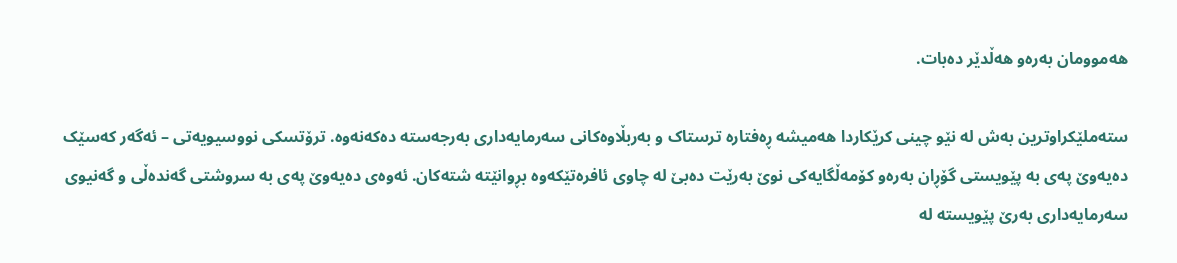هەموومان بەرەو هەڵدێر دەبات.

ستەملێکراوترین بەش لە نێو چینی کرێکاردا هەمیشە ڕەفتارە ترستاک و بەربڵاوەکانی سەرمایەداری بەرجەستە دەکەنەوە. ترۆتسکی نووسیویەتی – ئەگەر کەسێک دەیەوێ پەی بە پێویستی گۆڕان بەرەو کۆمەڵگایەکی نوێ بەرێت دەبێ لە چاوی ئافرەتێکەوە بڕوانێتە شتەکان. ئەوەی دەیەوێ پەی بە سروشتی گەندەڵی و گەنیوی سەرمایەداری بەرێ پێویستە لە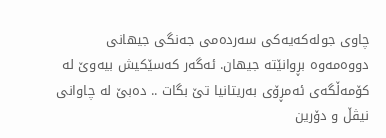چاوی جولەکەیەکی سەردەمی جەنگی جیهانی دووەمەوە بڕوانێتە جیهان. ئەگەر کەسێکیش بیەوێ لە کۆمەڵگەی ئەمڕۆی بەریتانیا تێ بگات .. دەبێ لە چاوانی نیڤڵ و دۆرین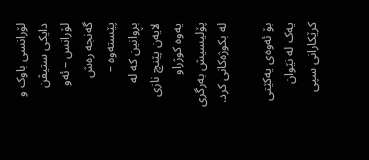لۆرانسی باوک و دایکی ستیڤن لۆرانس – ئەو گەنجە رەش پێستەوە – بڕوانین کە لە لایەن پێنچ نازی یەوە کوژراو پۆلیسیش بەرگری لە بکوژەکانی کرد.

بۆ ئەوەی یەکێتی یەک لە نێوان کرێکارانی سپی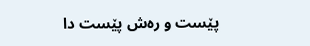پێست و رەش پێست دا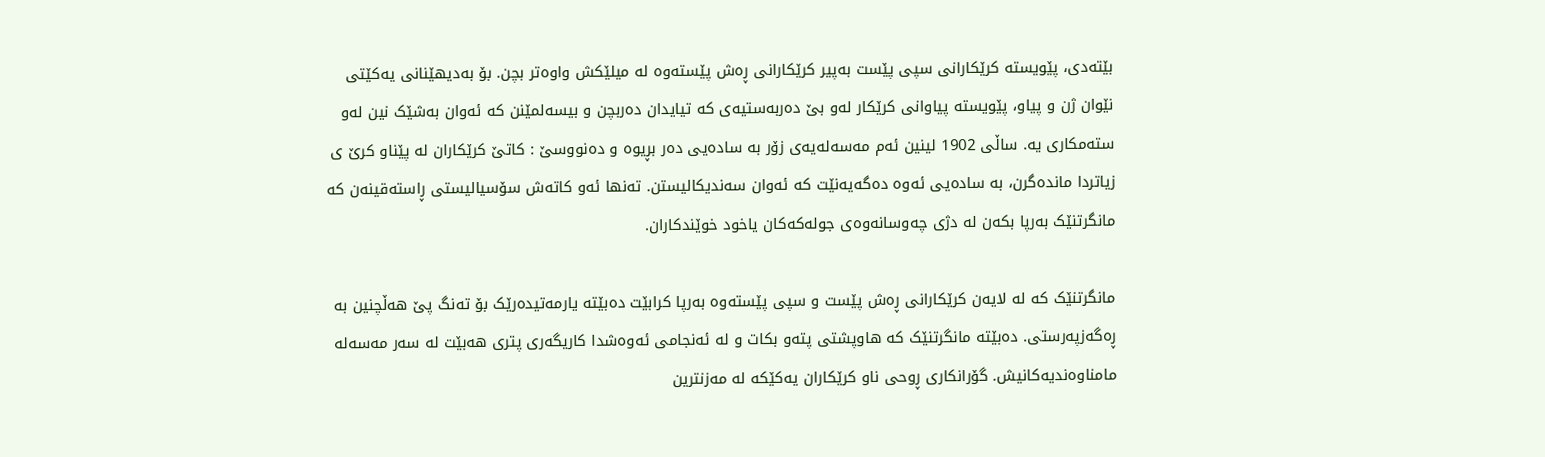بێتەدی، پێویستە کرێکارانی سپی پێست بەپیر کرێکارانی ڕەش پێستەوە لە میلێکش واوەتر بچن. بۆ بەدیهێنانی یەکێتی نێوان ژن و پیاو، پێویستە پیاوانی کرێکار لەو بێ دەربەستیەی کە تیایدان دەربچن و بیسەلمێنن کە ئەوان بەشێک نین لەو ستەمکاری یە. ساڵی 1902 لینین ئەم مەسەلەیەی زۆر بە سادەیی دەر بڕیوە و دەنووسێ : کاتێ کرێکاران لە پێناو کرێ ی زیاتردا ماندەگرن، بە سادەیی ئەوە دەگەیەنێت کە ئەوان سەندیکالیستن. تەنها ئەو کاتەش سۆسیالیستی ڕاستەقینەن کە مانگرتنێک بەرپا بکەن لە دژی چەوسانەوەی جولەکەکان یاخود خوێندکاران.

مانگرتنێک کە لە لایەن کرێکارانی ڕەش پێست و سپی پێستەوە بەرپا کرابێت دەبێتە یارمەتیدەرێک بۆ تەنگ پێ هەڵچنین بە ڕەگەزپەرستی. دەبێتە مانگرتنێک کە هاوپشتی پتەو بکات و لە ئەنجامی ئەوەشدا کاریگەری پتری هەبێت لە سەر مەسەلە مامناوەندیەکانیش. گۆرانکاری ڕوحی ناو کرێکاران یەکێکە لە مەزنترین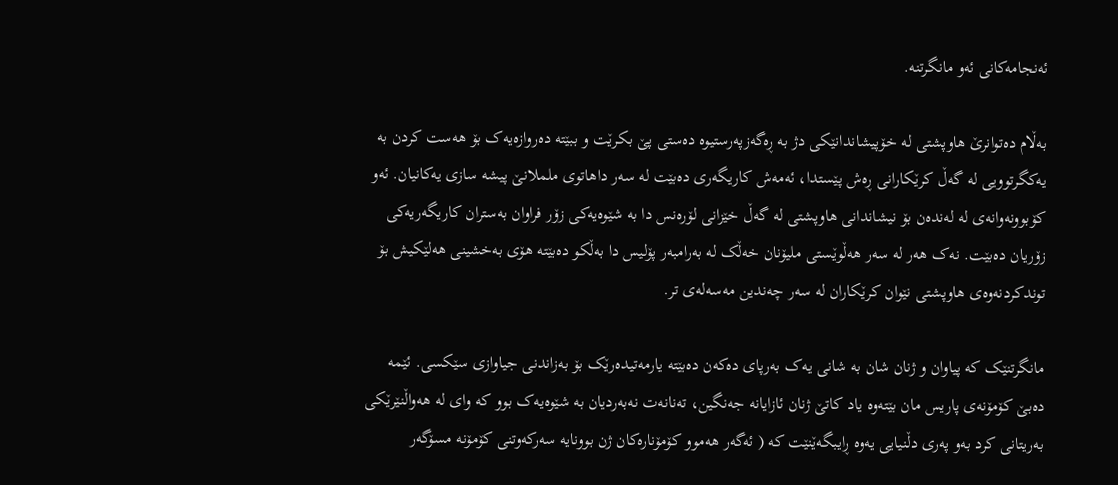ئەنجامەکانی ئەو مانگرتنە.

بەڵام دەتوانرێ هاوپشتی لە خۆپیشاندانێکی دژ بە ڕەگەزپەرستیوە دەستی پێ بکرێت و ببێتە دەروازەیەک بۆ هەست کردن بە یەکگرتوویی لە گەڵ کرێکارانی ڕەش پێستدا، ئەمەش کاریگەری دەبێت لە سەر داهاتوی ململانێ پیشە سازی یەکانیان. ئەو کۆبوونەوانەی لە لەندەن بۆ نیشاندانی هاوپشتی لە گەڵ خێزانی لۆرەنس دا بە شێوەیەکی زۆر فراوان بەستران کاریگەریەکی زۆریان دەبێت. نەک هەر لە سەر هەڵوێستی ملیۆنان خەڵک لە بەرامبەر پۆلیس دا بەڵکو دەبێتە هۆی بەخشینی هەلێکیش بۆ توندکردنەوەی هاوپشتی نێوان کرێکاران لە سەر چەندین مەسەلەی تر.

مانگرتنێک کە پیاوان و ژنان شان بە شانی یەک بەرپای دەکەن دەبێتە یارمەتیدەرێک بۆ بەزاندنی جیاوازی سێکسی. ئێمە دەبێ کۆمۆنەی پاریس مان بێتەوە یاد کاتێ ژنان ئازایانە جەنگین، تەنانەت نەبەردیان بە شێوەیەک بوو کە وای لە هەواڵنێرێکی بەریتانی کرد بەو پەری دڵنیایی یەوە ڕایبگەێنێت کە ( ئەگەر هەموو کۆمۆنارەکان ژن بوونایە سەرکەوتنی کۆمۆنە مسۆگەر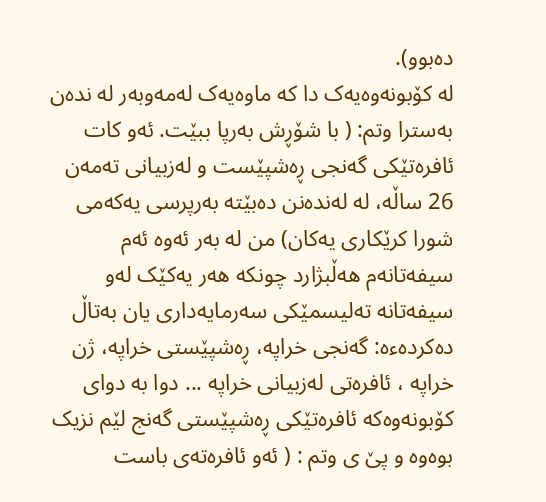دەبوو).
لە کۆبونەوەیەک دا کە ماوەیەک لەمەوبەر لە ندەن بەسترا وتم: ( با شۆڕش بەرپا ببێت. ئەو کات ئافرەتێکی گەنجی ڕەشپێست و لەزبیانی تەمەن 26 ساڵە، لە لەندەنن دەبێتە بەرپرسی یەکەمی شورا کرێکاری یەکان) من لە بەر ئەوە ئەم سیفەتانەم هەڵبژارد چونکە هەر یەکێک لەو سیفەتانە تەلیسمێکی سەرمایەداری یان بەتاڵ دەکردەءە: گەنجی خراپە، ڕەشپێستی خراپە، ژن خراپە ، ئافرەتی لەزبیانی خراپە ... دوا بە دوای کۆبونەوەکە ئافرەتێکی ڕەشپێستی گەنج لێم نزیک بوەوە و پێ ی وتم : ( ئەو ئافرەتەی باست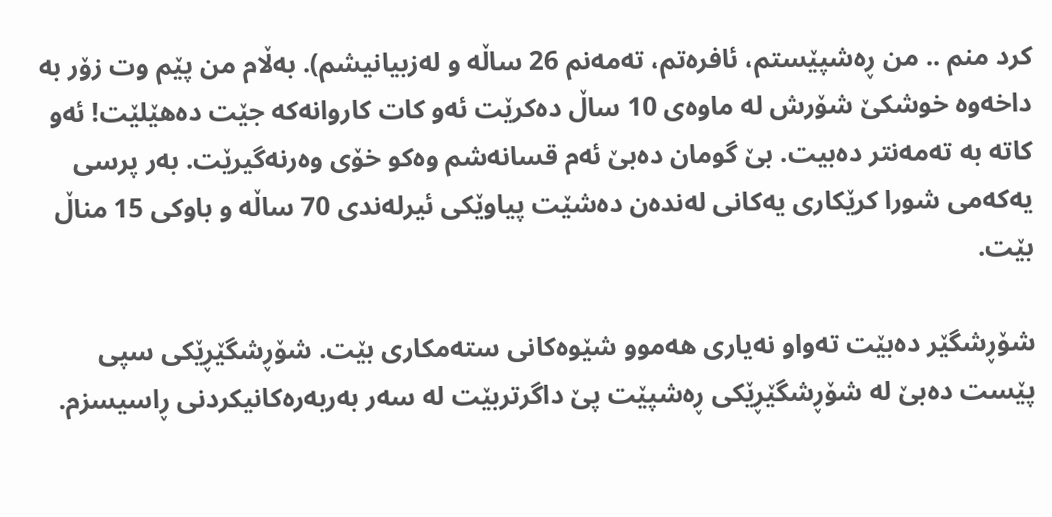کرد منم .. من ڕەشپێستم، ئافرەتم، تەمەنم 26 ساڵە و لەزبیانیشم). بەڵام من پێم وت زۆر بە داخەوە خوشکێ شۆرش لە ماوەی 10 ساڵ دەکرێت ئەو کات کاروانەکە جێت دەهێلێت! ئەو کاتە بە تەمەنتر دەبیت. بێ گومان دەبێ ئەم قسانەشم وەکو خۆی وەرنەگیرێت. بەر پرسی یەکەمی شورا کرێکاری یەکانی لەندەن دەشێت پیاوێکی ئیرلەندی 70 ساڵە و باوکی 15 مناڵ بێت.

شۆڕشگێر دەبێت تەواو نەیاری هەموو شێوەکانی ستەمکاری بێت. شۆڕشگێڕێکی سپی پێست دەبێ لە شۆڕشگێڕێکی ڕەشپێت پێ داگرتربێت لە سەر بەربەرەکانیکردنی ڕاسیسزم.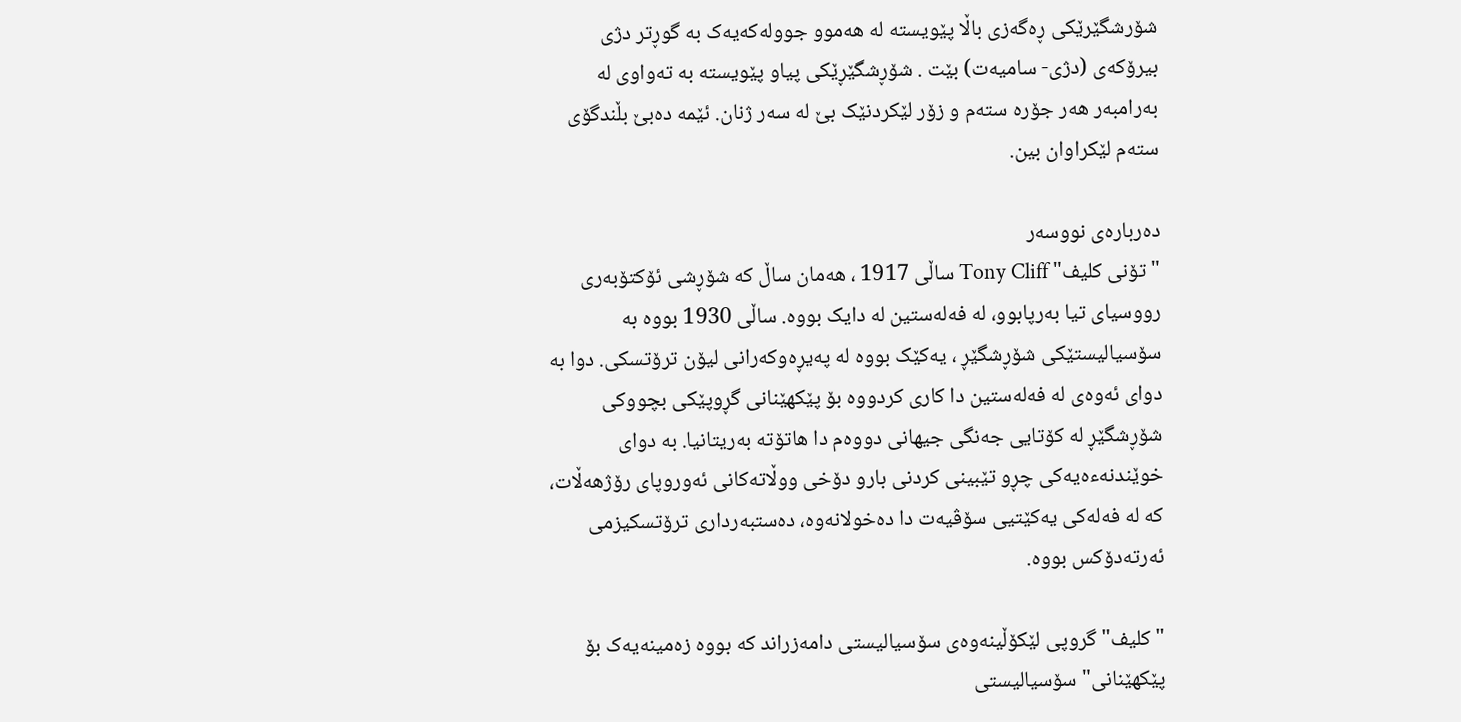شۆرشگێرێکی ڕەگەزی باڵا پێویستە لە هەموو جوولەکەیەک بە گوڕتر دژی بیرۆکەی (دژی- سامیەت) بێت . شۆڕشگێڕێکی پیاو پێویستە بە تەواوی لە بەرامبەر هەر جۆرە ستەم و زۆر لێکردنێک بێ لە سەر ژنان. ئێمە دەبێ بڵندگۆی ستەم لێکراوان بین.

دەربارەی نووسەر
"تۆنی کلیف" Tony Cliff ساڵی 1917 ، هەمان ساڵ کە شۆڕشی ئۆکتۆبەری رووسیای تیا بەرپابوو، لە فەلەستین لە دایک بووە. ساڵی 1930 بووە بە سۆسیالیستێکی شۆڕشگێڕ ، یەکێک بووە لە پەیڕەوکەرانی لیۆن ترۆتسکی. دوا بە دوای ئەوەی لە فەلەستین دا کاری کردووە بۆ پێکهێنانی گڕوپێکی بچووکی شۆڕشگێڕ لە کۆتایی جەنگی جیهانی دووەم دا هاتۆتە بەریتانیا. بە دوای خوێندنەءەیەکی چڕو تێبینی کردنی بارو دۆخی ووڵاتەکانی ئەوروپای رۆژهەڵات، کە لە فەلەکی یەکێتیی سۆڤیەت دا دەخولانەوە، دەستبەرداری ترۆتسکیزمی ئەرتەدۆکس بووە.

"کلیف" گروپی لێکۆڵینەوەی سۆسیالیستی دامەزراند کە بووە زەمینەیەک بۆ پێکهێنانی" سۆسیالیستی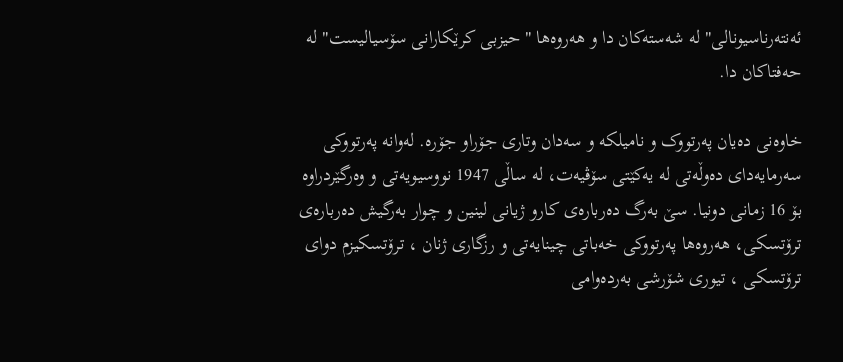ئەنتەرناسیونالی" لە شەستەکان دا و هەروەها "حیزبی کرێکارانی سۆسیالیست" لە حەفتاکان دا.

خاوەنی دەیان پەرتووک و نامیلکە و سەدان وتاری جۆراو جۆرە. لەوانە پەرتووکی سەرمایەدای دەوڵەتی لە یەکێتی سۆڤیەت، لە ساڵی 1947 نووسیویەتی و وەرگێردراوە بۆ 16 زمانی دونیا. سێ بەرگ دەربارەی کارو ژیانی لینین و چوار بەرگیش دەربارەی ترۆتسکی، هەروەها پەرتووکی خەباتی چینایەتی و رزگاری ژنان ، ترۆتسکیزم دوای ترۆتسکی ، تیوری شۆرشی بەردەوامی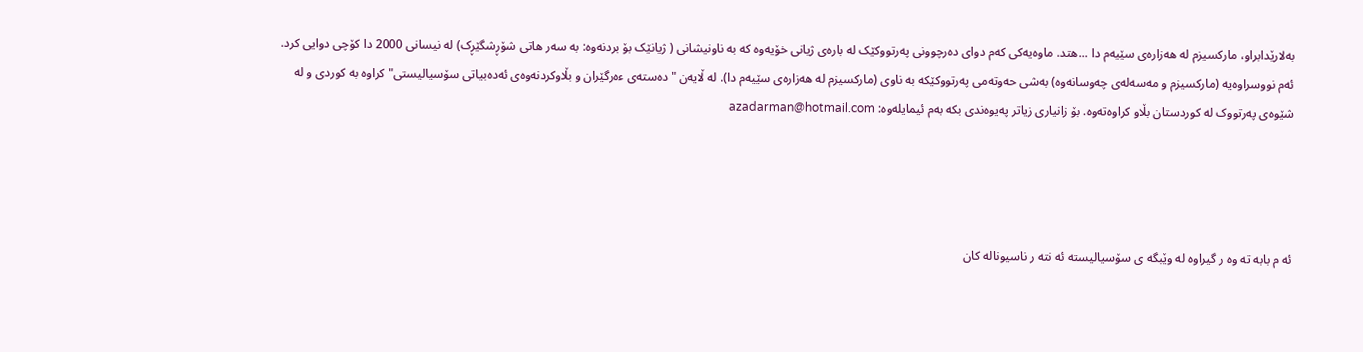بەلارێدابراو، مارکسیزم لە هەزارەی سێیەم دا ...هتد. ماوەیەکی کەم دوای دەرچوونی پەرتووکێک لە بارەی ژیانی خۆیەوە کە بە ناونیشانی ( ژیانێک بۆ بردنەوە: بە سەر هاتی شۆڕشگێڕک) لە نیسانی 2000 دا کۆچی دوایی کرد.
ئەم نووسراوەیە (مارکسیزم و مەسەلەی چەوسانەوە) بەشی حەوتەمی پەرتووکێکە بە ناوی (مارکسیزم لە هەزارەی سێیەم دا). لە ڵایەن "دەستەی ءەرگێران و بڵاوکردنەوەی ئەدەبیاتی سۆسیالیستی" کراوە بە کوردی و لە شێوەی پەرتووک لە کوردستان بڵاو کراوەتەوە. بۆ زانیاری زیاتر پەیوەندی بکە بەم ئیمایلەوە: azadarman@hotmail.com




ئه م بابه ته وه ر گیراوه له وێبگه ی سۆسیالیسته ئه نته ر ناسیوناله کان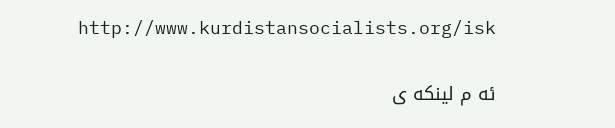http://www.kurdistansocialists.org/isk

ئه م لینکه ی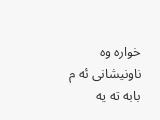خواره وه ناونیشانی ئه م بابه ته یه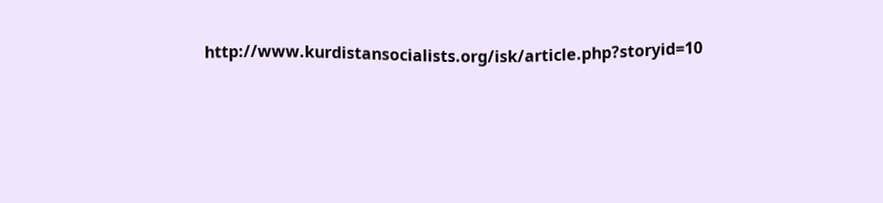http://www.kurdistansocialists.org/isk/article.php?storyid=10